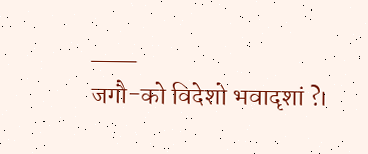___
जगौ-को विदेशो भवादृशां ?।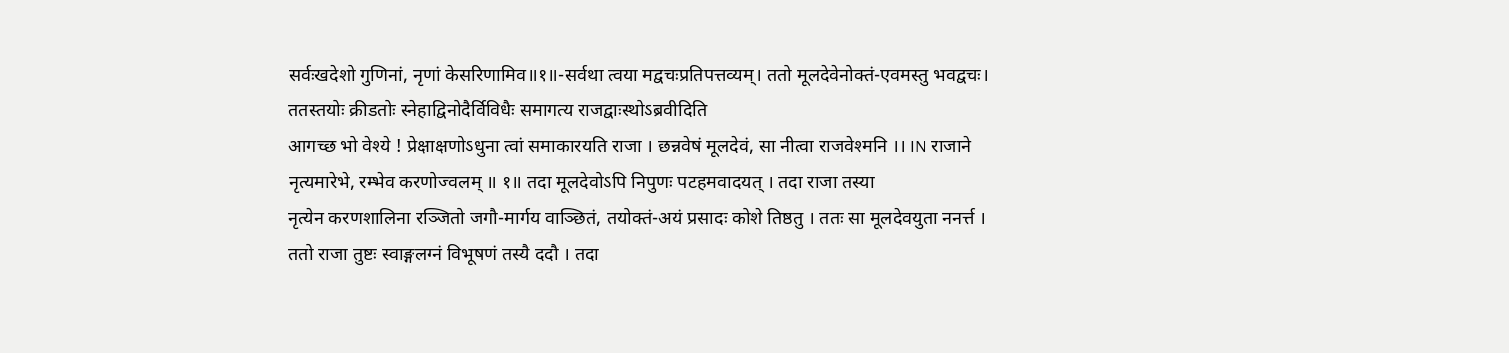सर्वःखदेशो गुणिनां, नृणां केसरिणामिव॥१॥-सर्वथा त्वया मद्वचःप्रतिपत्तव्यम्। ततो मूलदेवेनोक्तं-एवमस्तु भवद्वचः। ततस्तयोः क्रीडतोः स्नेहाद्विनोदैर्विविधैः समागत्य राजद्वाःस्थोऽब्रवीदिति
आगच्छ भो वेश्ये ! प्रेक्षाक्षणोऽधुना त्वां समाकारयति राजा । छन्नवेषं मूलदेवं, सा नीत्वा राजवेश्मनि ।। IN राजाने नृत्यमारेभे, रम्भेव करणोज्वलम् ॥ १॥ तदा मूलदेवोऽपि निपुणः पटहमवादयत् । तदा राजा तस्या
नृत्येन करणशालिना रञ्जितो जगौ-मार्गय वाञ्छितं, तयोक्तं-अयं प्रसादः कोशे तिष्ठतु । ततः सा मूलदेवयुता ननर्त्त । ततो राजा तुष्टः स्वाङ्गलग्नं विभूषणं तस्यै ददौ । तदा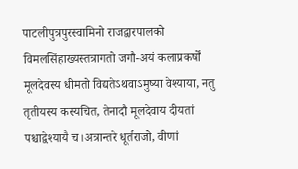पाटलीपुत्रपुरस्वामिनो राजद्वारपालको विमलसिंहाख्यस्तत्रागतो जगौ-अयं कलाप्रकर्षों मूलदेवस्य धीमतो विद्यतेऽथवाऽमुष्या वेश्याया, नतु तृतीयस्य कस्यचित, तेनादौ मूलदेवाय दीयतां पश्चाद्वेश्यायै च।अत्रान्तरे धूर्तराजो, वीणां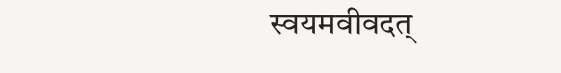स्वयमवीवदत्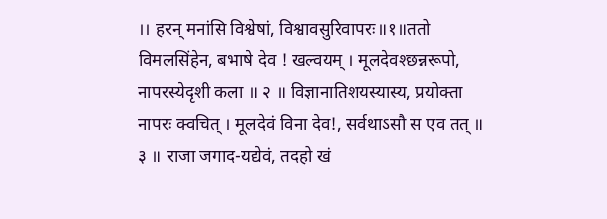।। हरन् मनांसि विश्वेषां, विश्वावसुरिवापरः॥१॥ततो विमलसिंहेन, बभाषे देव ! खल्वयम् । मूलदेवश्छन्नरूपो, नापरस्येदृशी कला ॥ २ ॥ विज्ञानातिशयस्यास्य, प्रयोक्ता नापरः क्वचित् । मूलदेवं विना देव!, सर्वथाऽसौ स एव तत् ॥ ३ ॥ राजा जगाद-यद्येवं, तदहो खं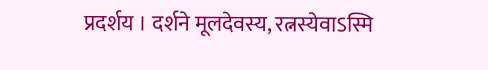प्रदर्शय । दर्शने मूलदेवस्य, रत्नस्येवाऽस्मि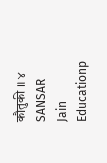कौतुकी ॥ ४
SANSAR
Jain Educationp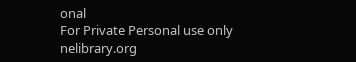onal
For Private Personal use only
nelibrary.org